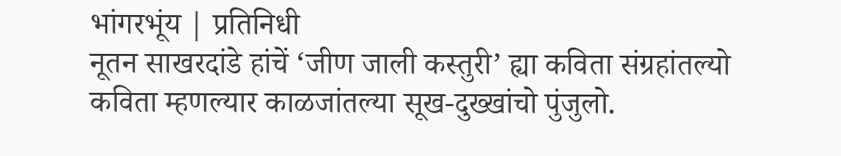भांगरभूंय | प्रतिनिधी
नूतन साखरदांडे हांचें ‘जीण जाली कस्तुरी’ ह्या कविता संग्रहांतल्यो कविता म्हणल्यार काळजांतल्या सूख-दुख्खांचो पुंजुलो.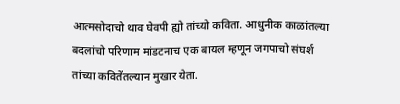आत्मसोदाचो थाव घेवपी ह्यो तांच्यो कविता. आधुनीक काळांतल्या बदलांचो परिणाम मांडटनाच एक बायल म्हणून जगपाचो संघर्श तांच्या कवितेंतल्यान मुखार येता.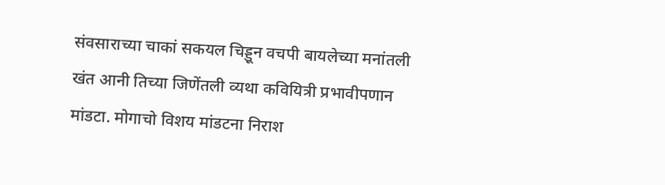संवसाराच्या चाकां सकयल चिड्डून वचपी बायलेच्या मनांतली खंत आनी तिच्या जिणेंतली व्यथा कवियित्री प्रभावीपणान मांडटा. मोगाचो विशय मांडटना निराश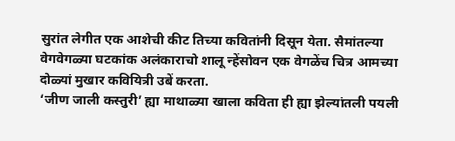सुरांत लेगीत एक आशेची कीट तिच्या कवितांनी दिसून येता. सैमांतल्या वेगवेगळ्या घटकांक अलंकाराचो शालू न्हेंसोवन एक वेगळेंच चित्र आमच्या दोळ्यां मुखार कवियित्री उबें करता.
‘जीण जाली कस्तुरी’ ह्या माथाळ्या खाला कविता ही ह्या झेल्यांतली पयली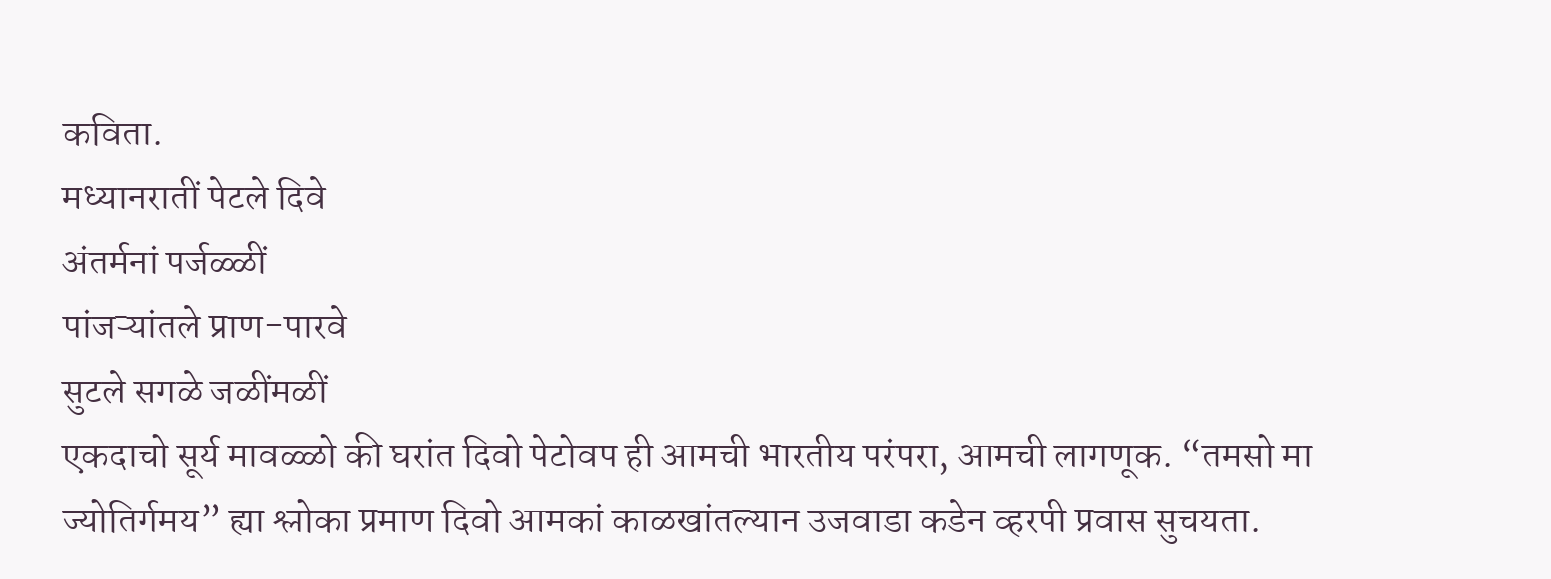कविता.
मध्यानरातीं पेटले दिवे
अंतर्मनां पर्जळ्ळीं
पांजऱ्यांतले प्राण-पारवे
सुटले सगळे जळींमळीं
एकदाचो सूर्य मावळ्ळो की घरांत दिवो पेटोवप ही आमची भारतीय परंपरा, आमची लागणूक. “तमसो मा ज्योतिर्गमय” ह्या श्लोका प्रमाण दिवो आमकां काळखांतल्यान उजवाडा कडेन व्हरपी प्रवास सुचयता.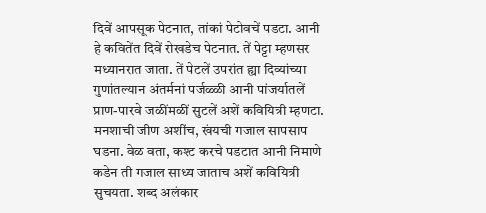दिवें आपसूक पेटनात, तांकां पेटोवचें पडटा. आनी हे कवितेंत दिवें रोखडेच पेटनात. तें पेट्टा म्हणसर मध्यानरात जाता. तें पेटलें उपरांत ह्या दिव्यांच्या गुणांतल्यान अंतर्मनां पर्जळ्ळी आनी पांजर्यातलें प्राण-पारवे जळींमळीं सुटलें अशें कवियित्री म्हणटा. मनशाची जीण अशींच, खंयची गजाल सापसाप घडना. वेळ वता, कश्ट करचे पडटात आनी निमाणे कडेन ती गजाल साध्य जाताच अशें कवियित्री सुचयता. शब्द अलंकार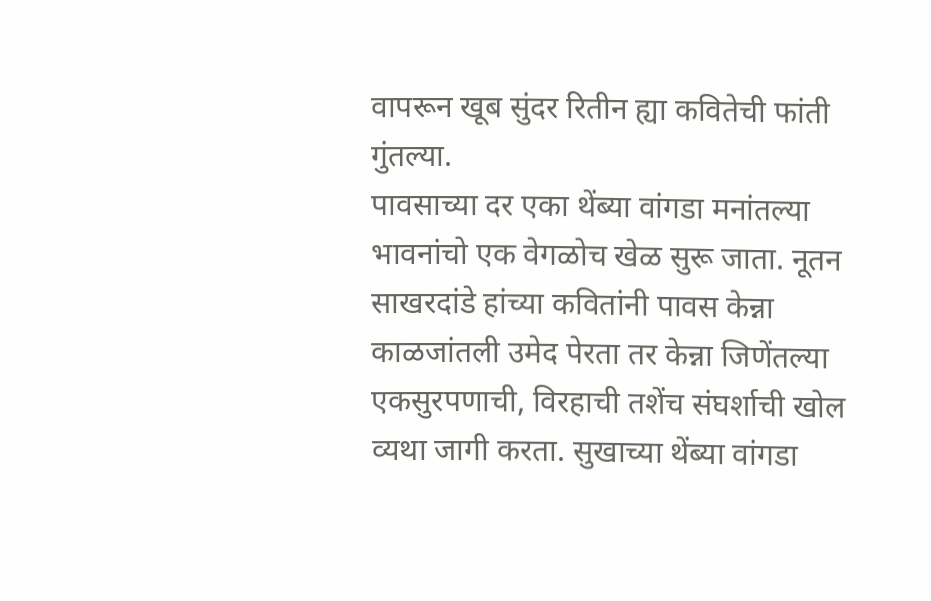वापरून खूब सुंदर रितीन ह्या कवितेची फांती गुंतल्या.
पावसाच्या दर एका थेंब्या वांगडा मनांतल्या भावनांचो एक वेगळोच खेळ सुरू जाता. नूतन साखरदांडे हांच्या कवितांनी पावस केन्ना काळजांतली उमेद पेरता तर केन्ना जिणेंतल्या एकसुरपणाची, विरहाची तशेंच संघर्शाची खोल व्यथा जागी करता. सुखाच्या थेंब्या वांगडा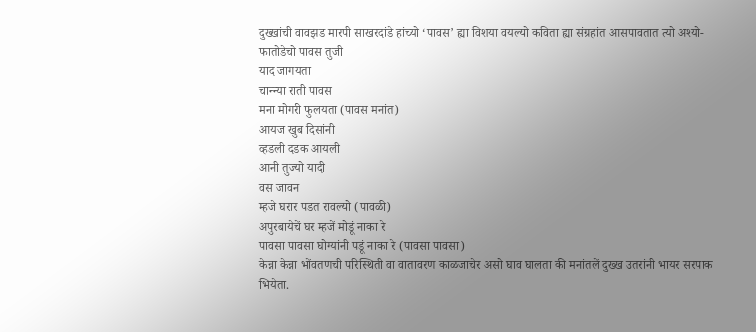दुख्खांची वावझड मारपी साखरदांडे हांच्यो ‘पावस’ ह्या विशया वयल्यो कविता ह्या संग्रहांत आसपावतात त्यो अश्यो-
फातोडेचो पावस तुजी
याद जागयता
चान्न्या राती पावस
मना मोगरी फुलयता (पावस मनांत)
आयज खुब दिसांनी
व्हडली दडक आयली
आनी तुज्यो यादी
वस जावन
म्हजे घरार पडत रावल्यो (पावळी)
अपुरबायेचें घर म्हजें मोडूं नाका रे
पावसा पावसा घोग्यांनी पडूं नाका रे (पावसा पावसा)
केन्ना केन्ना भोंवतणची परिस्थिती वा वातावरण काळजाचेर असो घाव घालता की मनांतलें दुख्ख उतरांनी भायर सरपाक भियेता.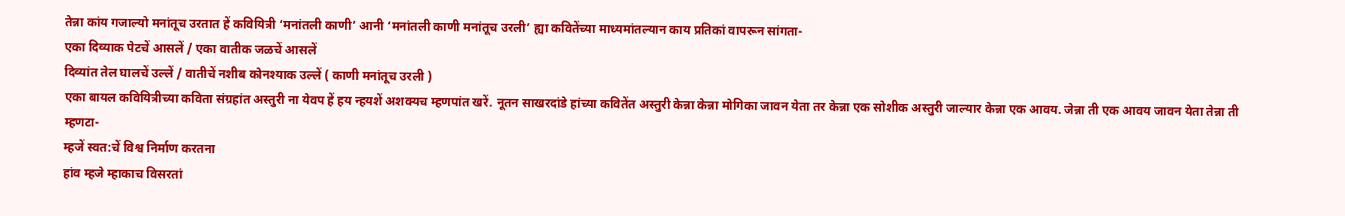तेन्ना कांय गजाल्यो मनांतूच उरतात हें कवियित्री ‘मनांतली काणी’ आनी ‘मनांतली काणी मनांतूच उरली’ ह्या कवितेंच्या माध्यमांतल्यान काय प्रतिकां वापरून सांगता-
एका दिव्याक पेटचें आसलें / एका वातीक जळचें आसलें
दिव्यांत तेल घालचें उल्लें / वातीचें नशीब कोनश्याक उल्लें ( काणी मनांतूच उरली )
एका बायल कवियित्रीच्या कविता संग्रहांत अस्तुरी ना येवप हें हय न्हयशें अशक्यच म्हणपांत खरें. नूतन साखरदांडे हांच्या कवितेंत अस्तुरी केन्ना केन्ना मोगिका जावन येता तर केन्ना एक सोशीक अस्तुरी जाल्यार केन्ना एक आवय. जेन्ना ती एक आवय जावन येता तेन्ना ती म्हणटा-
म्हजें स्वत:चें विश्व निर्माण करतना
हांव म्हजे म्हाकाच विसरतां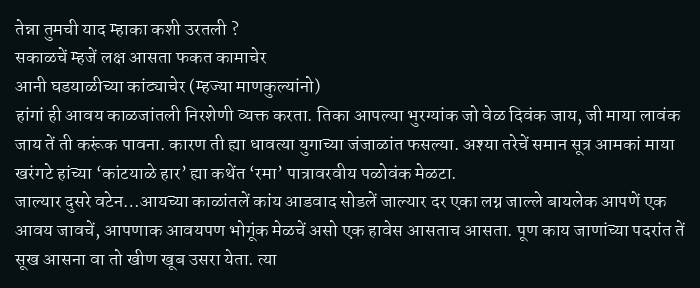तेन्ना तुमची याद म्हाका कशी उरतली ?
सकाळचें म्हजें लक्ष आसता फकत कामाचेर
आनी घडयाळीच्या कांट्याचेर (म्हज्या माणकुल्यांनो)
हांगां ही आवय काळजांतली निरशेणी व्यक्त करता. तिका आपल्या भुरग्यांक जो वेळ दिवंक जाय, जी माया लावंक जाय तें ती करूंक पावना. कारण ती ह्या धावत्या युगाच्या जंजाळांत फसल्या. अश्या तरेचें समान सूत्र आमकां माया खरंगटे हांच्या ‘कांटयाळे हार’ ह्या कथेंत ‘रमा’ पात्रावरवीय पळोवंक मेळटा.
जाल्यार दुसरे वटेन…आयच्या काळांतलें कांय आडवाद सोडलें जाल्यार दर एका लग्न जाल्ले बायलेक आपणें एक आवय जावचें, आपणाक आवयपण भोगूंक मेळचें असो एक हावेस आसताच आसता. पूण काय जाणांच्या पदरांत तें सूख आसना वा तो खीण खूब उसरा येता. त्या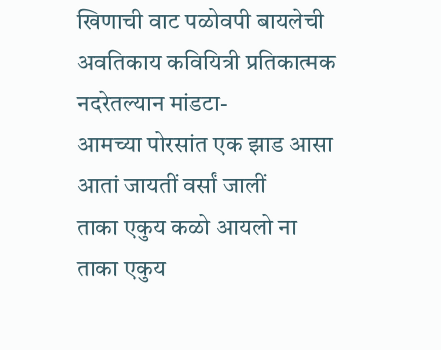खिणाची वाट पळोवपी बायलेची अवतिकाय कवियित्री प्रतिकात्मक नदरेतल्यान मांडटा-
आमच्या पोरसांत एक झाड आसा
आतां जायतीं वर्सां जालीं
ताका एकुय कळो आयलो ना
ताका एकुय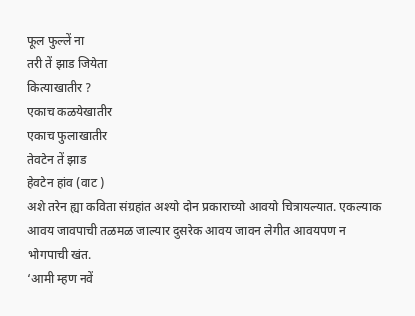फूल फुल्लें ना
तरी तें झाड जियेता
कित्याखातीर ?
एकाच कळयेखातीर
एकाच फुलाखातीर
तेवटेन तें झाड
हेवटेन हांव (वाट )
अशे तरेन ह्या कविता संग्रहांत अश्यो दोन प्रकाराच्यो आवयो चित्रायल्यात. एकल्याक आवय जावपाची तळमळ जाल्यार दुसरेक आवय जावन लेगीत आवयपण न भोगपाची खंत.
‘आमी म्हण नवें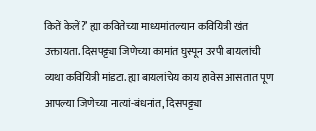कितें केलें?’ ह्या कवितेच्या माध्यमांतल्यान कवियित्री खंत उक्तायता. दिसपट्ट्या जिणेच्या कामांत घुस्पून उरपी बायलांची व्यथा कवियित्री मांडटा. ह्या बायलांचेय काय हावेस आसतात पूण आपल्या जिणेच्या नात्यां-बंधनांत, दिसपट्ट्या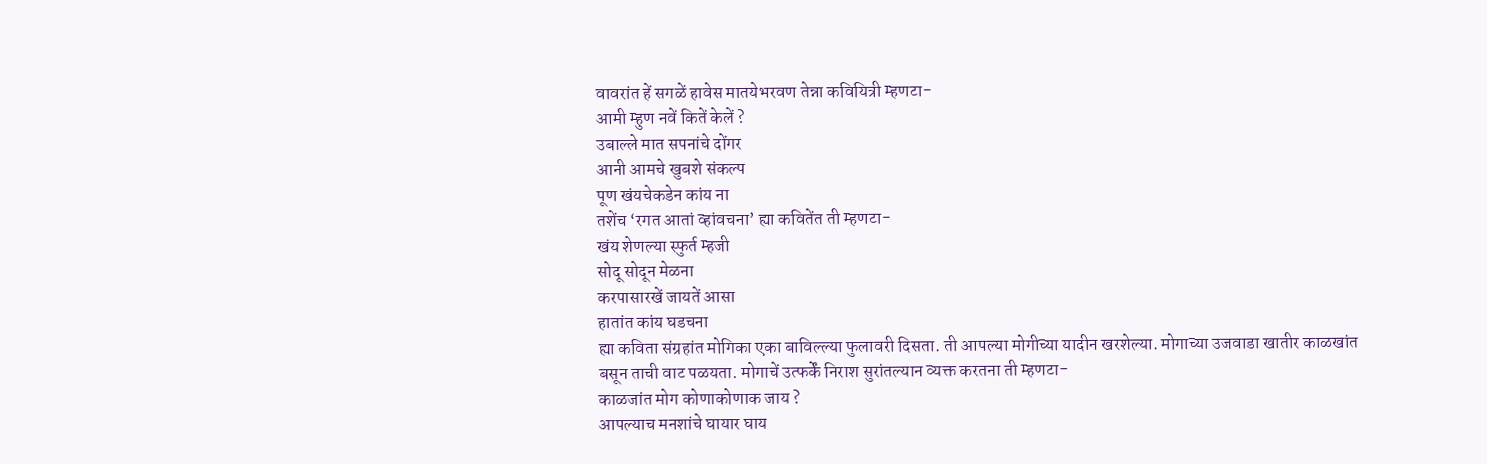वावरांत हें सगळें हावेस मातयेभरवण तेन्ना कवियित्री म्हणटा-
आमी म्हुण नवें कितें केलें ?
उबाल्ले मात सपनांचे दोंगर
आनी आमचे खुबशे संकल्प
पूण खंयचेकडेन कांय ना
तशेंच ‘रगत आतां व्हांवचना’ ह्या कवितेंत ती म्हणटा-
खंय शेणल्या स्फुर्त म्हजी
सोदू सोदून मेळना
करपासारखें जायतें आसा
हातांत कांय घडचना
ह्या कविता संग्रहांत मोगिका एका बाविल्ल्या फुलावरी दिसता. ती आपल्या मोगीच्या यादीन खरशेल्या. मोगाच्या उजवाडा खातीर काळखांत बसून ताची वाट पळयता. मोगाचें उत्फर्कें निराश सुरांतल्यान व्यक्त करतना ती म्हणटा-
काळजांत मोग कोणाकोणाक जाय ?
आपल्याच मनशांचे घायार घाय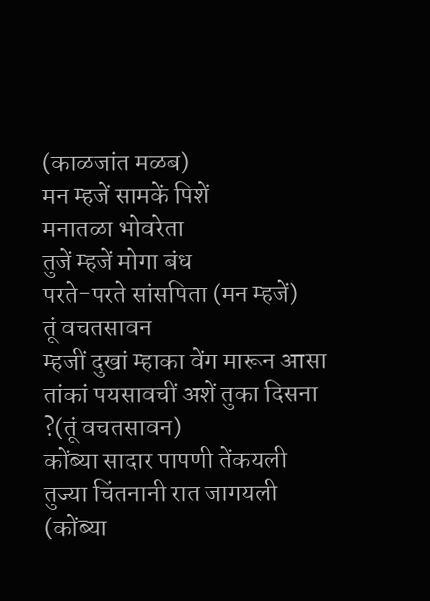(काळजांत मळब)
मन म्हजें सामकें पिशें
मनातळा भोवरेता
तुजें म्हजें मोगा बंध
परते-परते सांसपिता (मन म्हजें)
तूं वचतसावन
म्हजीं दुखां म्हाका वेंग मारून आसा
तांकां पयसावचीं अशें तुका दिसना ?(तूं वचतसावन)
कोंब्या सादार पापणी तेंकयली
तुज्या चिंतनानी रात जागयली (कोंब्या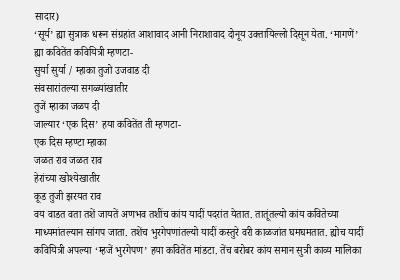सादार)
‘सूर्य’ ह्या सुत्राक धरून संग्रहांत आशावाद आनी निराशावाद दोनूय उक्तायिल्लो दिसून येता. ‘मागणें’ ह्या कवितेंत कवियित्री म्हणटा-
सुर्या सुर्या / म्हाका तुजो उजवाड दी
संवसारांतल्या सगळ्यांखातीर
तुजें म्हाका जळप दी
जाल्यार ‘एक दिस’ हया कवितेंत ती म्हणटा-
एक दिस म्हण्टा म्हाका
जळत राव जळत राव
हेरांच्या खोश्येखातीर
कूड तुजी झरयत राव
वय वाडत वता तशें जायतें अणभव तशींच कांय यादीं पदरांत येतात. तातूंतल्यो कांय कवितेच्या माध्यमांतल्यान सांगप जाता. तशेंच भुरगेपणांतल्यो यादीं कस्तुरे वरी काळजांत घमघमतात. ह्योच यादीं कवियित्री अपल्या ‘म्हजें भुरगेपण’ हया कवितेंत मांडटा. तेंच बरोबर कांय समान सुत्री काव्य मालिका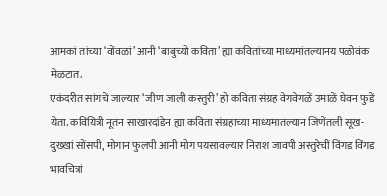आमकां तांच्या ‘वोंवळां’ आनी ‘बाबुच्यो कविता’ ह्या कवितांच्या माध्यमांतल्यानय पळोवंक मेळटात.
एकंदरीत सांगचें जाल्यार ‘जीण जाली कस्तुरी’ हो कविता संग्रह वेगवेगळें उमाळें घेवन फुडें येता. कवियित्री नूतन साखारदांडेन ह्या कविता संग्रहाच्या माध्यमातल्यान जिणेंतली सूख-दुख्खां सोंसपी, मोगान फुलपी आनी मोग पयसावल्यार निराश जावपी अस्तुरेचीं विंगड विंगड भावचित्रां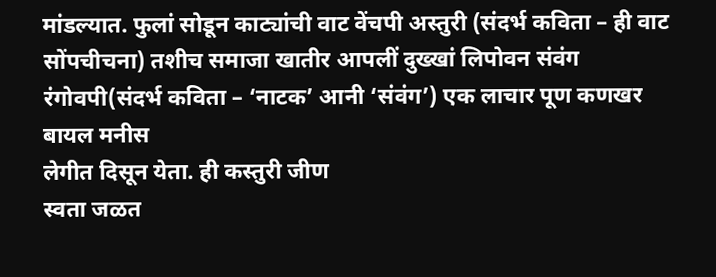मांडल्यात. फुलां सोडून काट्यांची वाट वेंचपी अस्तुरी (संदर्भ कविता – ही वाट सोंपचीचना) तशीच समाजा खातीर आपलीं दुख्खां लिपोवन संवंग रंगोवपी(संदर्भ कविता – ‘नाटक’ आनी ‘संवंग’) एक लाचार पूण कणखर बायल मनीस
लेगीत दिसून येता. ही कस्तुरी जीण
स्वता जळत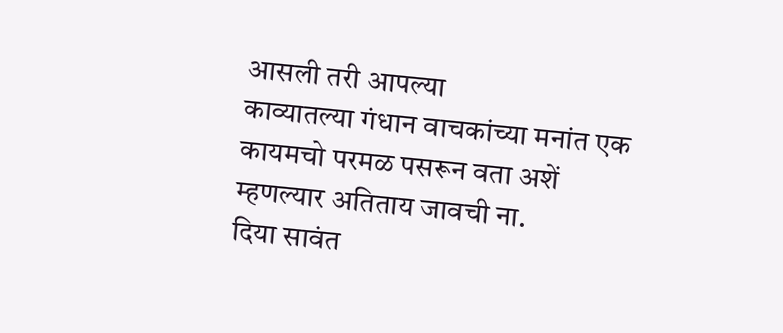आसली तरी आपल्या
काव्यातल्या गंधान वाचकांच्या मनांत एक कायमचो परमळ पसरून वता अशें म्हणल्यार अतिताय जावची ना.
दिया सावंत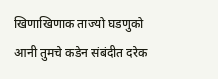खिणाखिणाक ताज्यो घडणुको आनी तुमचे कडेन संबंदीत दरेक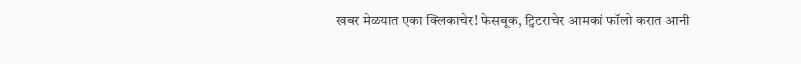खबर मेळयात एका क्लिकाचेर! फेसबूक, ट्विटराचेर आमकां फॉलो करात आनी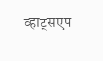व्हाट्सएप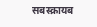सबस्क्रायब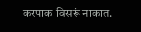करपाक विसरूं नाकात.